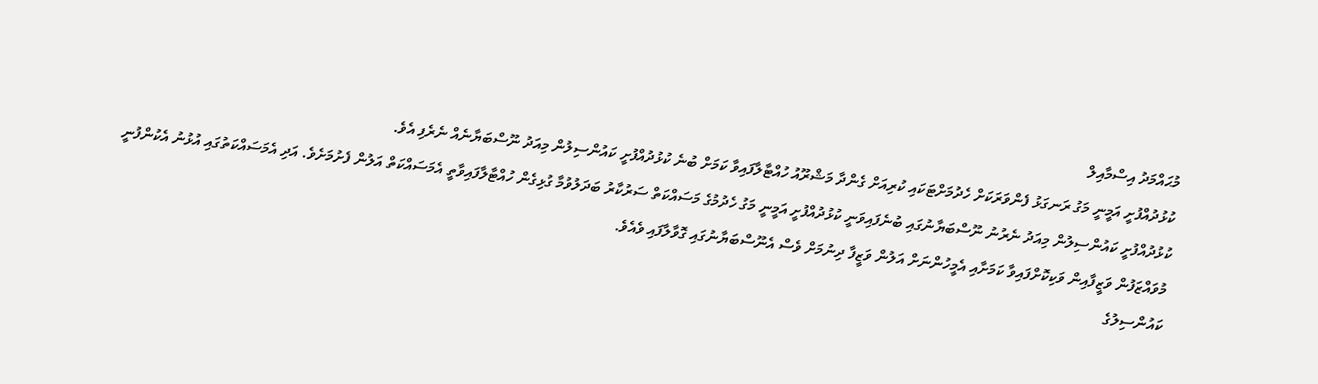މުޙައްމަދު އިސްމާއިލް
ކުޅުދުއްފުށީ އަމީނީ މަގު ރަނގަޅު ފެންވަރަކަށް ހެދުމަށްޓަކައި ކުރިއަށް ގެންދާ މަޝްރޫއު ހުއްޓާލާފައިވާ ކަމަށް ބުނެ ކުޅުދުއްފުށީ ކައުންސިލުން މިއަދު ނޫސްބަޔާނެއް ނެރެފި އެވެ.
ކުޅުދުއްފުށީ ކައުންސިލުން މިއަދު ނެރުނު ނޫސްބަޔާނުގައި ބުނެފައިވަނީ ކުޅުދުއްފުށީ އަމީނީ މަގު ހެދުމުގެ މަސައްކަތް ސަރުކާރު ބަދަލުވުމާ ގުޅިގެން ހުއްޓާލާފައިވާތީ އެމަސައްކަތް އަލުން ފެށުމަށެވެ. އަދި އެމަސައްކަތުގައި އުޅުނު އެކުންފުނީ މުވައްޒަފުން ވަޒީފާއިން ވަކިކޮށްފައިވާ ކަމަށާއި އެމީހުންނަށް އަލުން ވަޒީފާ ދިނުމަށް ވެސް އެނޫސްބަޔާނުގައި ގޮވާލާފައި ވެއެވެ.
ކައުންސިލުގެ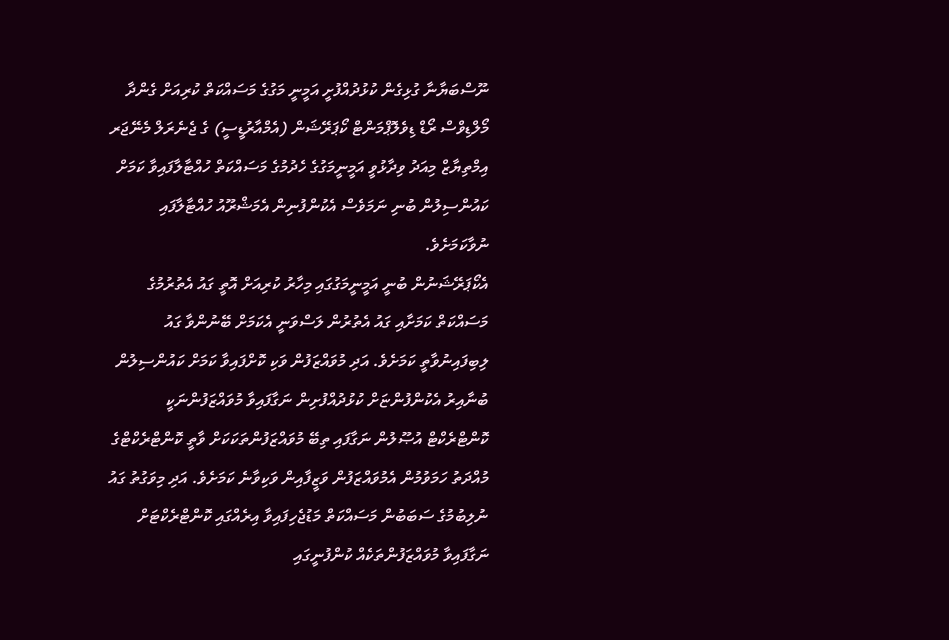ނޫސްބަޔާނާ ގުޅިގެން ކުޅުދުއްފުށީ އަމީނީ މަގުގެ މަސައްކަތް ކުރިއަށް ގެންދާ މޯލްޑިވްސް ރޯޑް ޑިވެލޮޕްމަންޓް ކޯޕަރޭޝަން (އެމްއާރުޑީސީ) ގެ ޖެނެރަލް މެނޭޖަރ އިމްތިޔާޒް މިއަދު ވިދާޅުވީ އަމީނީމަގުގެ ހެދުމުގެ މަސައްކަތް ހުއްޓާލާފައިވާ ކަމަށް ކައުންސިލުން ބުނި ނަމަވެސް އެކުންފުނިން އެމަޝްރޫއު ހުއްޓާލާފައި ނުވާކަމަށެވެ.
އެކޯޕަރޭޝަނުން ބުނީ އަމީނީމަގުގައި މިހާރު ކުރިއަށް އޮތީ ގައު އެތުރުމުގެ މަސައްކަތް ކަމަށާއި ގައު އެތުރުން ލަސްވަނީ އެކަމަށް ބޭނުންވާ ގައު ލިބިފައިނުވާތީ ކަމަށެވެ. އަދި މުވައްޒަފުން ވަކި ކޮށްފައިވާ ކަމަށް ކައުންސިލުން ބުނާއިރު އެކުންފުންޏަށް ކުޅުދުއްފުށިން ނަގާފައިވާ މުވައްޒަފުންނަކީ ކޮންޓްރެކްޓް އުޞޫލުން ނަގާފައި ތިބޭ މުވައްޒަފުންތަކަކަށް ވާތީ ކޮންޓްރެކްޓްގެ މުއްދަތު ހަމަވުމުން އެމުވައްޒަފުން ވަޒީފާއިން ވަކިވާނެ ކަމަށެވެ. އަދި މިވަގުތު ގައު ނުލިބުމުގެ ސަބަބުން މަސައްކަތް މަޑުޖެހިފައިވާ އިރެއްގައި ކޮންޓްރެކްޓަށް ނަގާފައިވާ މުވައްޒަފުންތަކެއް ކުންފުނީގައި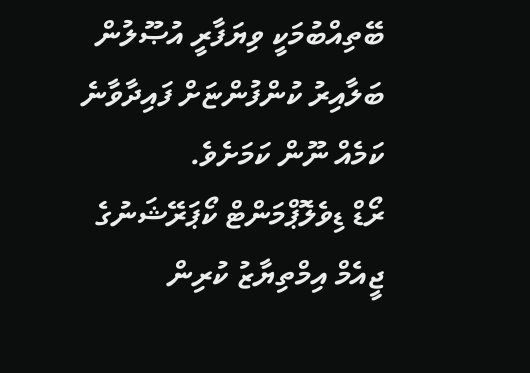ބޭތިއްބުމަކީ ވިޔަފާރީ އުޞޫލުން ބަލާއިރު ކުންފުންޏަށް ފައިދާވާނެ ކަމެއް ނޫން ކަމަށެވެ.
ރޯޑް ޑިވެލޮޕްމަންޓް ކޯޕަރޭޝަނުގެ ޖީއެމް އިމްތިޔާޒު ކުރިން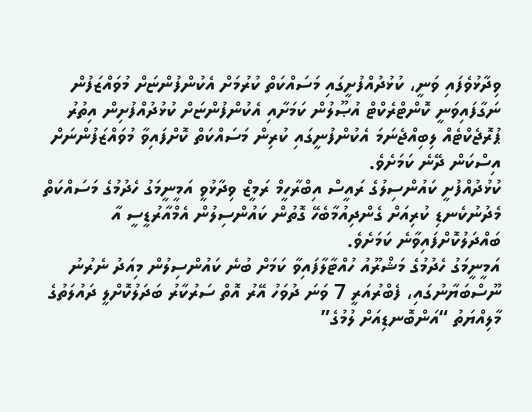ވިދާޅުވެފައި ވަނީ، ކުޅުދުއްފުށީގައި މަސައްކަތް ކުރުމަށް އެކުންފުންޏަށް މުވައްޒަފުން ނަގާފައިވަނީ ކޮންޓްރެކްޓް އުޞޫލުން ކަމަށާއި އެކުންފުންޏަށް ކުޅުދުއްފުށިން އިތުރު ޕުރޮޖެކްޓެއް ލިބިއްޖެނަމަ އެކުންފުނީގައި ކުރިން މަސައްކަތް ކޮށްފައިވާ މުވައްޒަފުންނަށް އިސްކަން ދޭނެ ކަމަށެވެ.
ކުޅުދުއްފުށީ ކައުންސިލުގެ ރައީސް އިބްރާހީމް ރަމީޒް ވިދާޅުވީ އަމީނީމަގު ހެދުމުގެ މަސައްކަތް މެދުނުކެނޑި ކުރިއަށް ގެންދިއުމާބެހޭ ގޮތުން ކައުންސިލުން އެމްއާރުޑީސީ އާ ބައްދަލުކޮށްފައިވާނެ ކަމަށެވެ.
އަމީނީމަގު ހެދުމުގެ މަޝްރޫއު ހުއްޓާލާފައިވާ ކަމަށް ބުނެ ކައުންސިލުން މިއަދު ނެރުނު ނޫސްބަޔާނުގައި، ފެބްރުއަރީ 7 ވަނަ ދުވަހު އޭރު އޮތް ސަރުކާރު ބަދަލުކޮށްލީ ދައުލަތުގެ މާލިއްޔަތު “އަންބޮނޑިއަށް ލުމުގެ”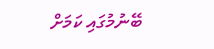ބޭނުމުގައި ކަމަށް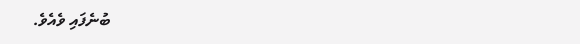ބުނެފައި ވެއެވެ.